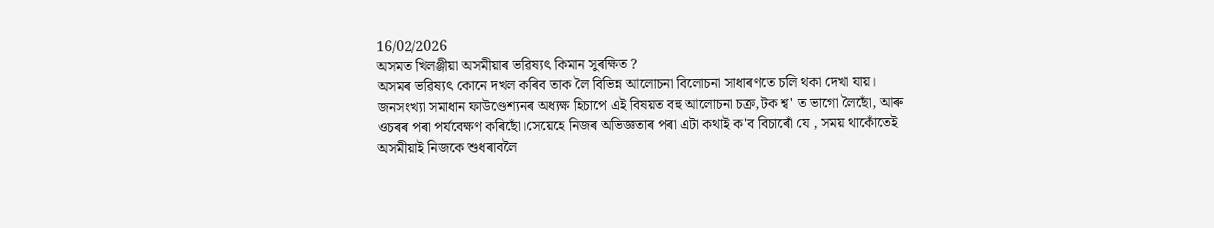16/02/2026
অসমত খিলঞ্জীয়া অসমীয়াৰ ভৱিষ্যৎ কিমান সুৰক্ষিত ?
অসমৰ ভৱিষ্যৎ কোনে দখল কৰিব তাক লৈ বিভিন্ন আলোচনা বিলোচনা সাধাৰণতে চলি থকা দেখা যায়। জনসংখ্যা সমাধান ফাউণ্ডেশ্যনৰ অধ্যক্ষ হিচাপে এই বিষয়ত বহু আলোচনা চক্ৰ,টক শ্ব' ত ভাগো লৈছোঁ, আৰু ওচৰৰ পৰা পৰ্যবেক্ষণ কৰিছোঁ।সেয়েহে নিজৰ অভিজ্ঞতাৰ পৰা এটা কথাই ক'ব বিচাৰোঁ যে , সময় থাকোঁতেই অসমীয়াই নিজকে শুধৰাবলৈ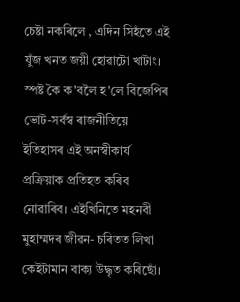চেষ্টা নকৰিলে , এদিন সিহঁতে এই যুঁজ খনত জয়ী হোৱাটো খাটাং।
স্পষ্ট কৈ ক'বলৈ হ'লে বিজেপিৰ ভোট-সৰ্বস্ব ৰাজনীতিয়ে ইতিহাসৰ এই অনস্বীকাৰ্য প্ৰক্ৰিয়াক প্ৰতিহত কৰিব নোৱাৰিব। এইখিনিতে মহনবী মুহাম্মদৰ জীৱন- চৰিতত লিখা কেইটামান বাক্য উদ্ধৃত কৰিছোঁ।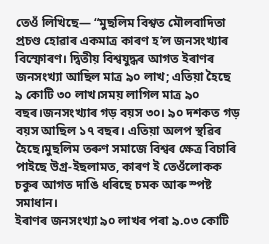তেওঁ লিখিছে— “মুছলিম বিশ্বত মৌলবাদিতা প্ৰচণ্ড হোৱাৰ একমাত্ৰ কাৰণ হ’ল জনসংখ্যাৰ বিস্ফোৰণ। দ্বিতীয় বিশ্বযুদ্ধৰ আগত ইৰাণৰ জনসংখ্যা আছিল মাত্ৰ ৯০ লাখ; এতিয়া হৈছে ৯ কোটি ৩০ লাখ।সময় লাগিল মাত্ৰ ৯০ বছৰ।জনসংখ্যাৰ গড় বয়স ৩০। ৯০ দশকত গড় বয়স আছিল ১৭ বছৰ। এতিয়া অলপ স্থৱিৰ হৈছে।মুছলিম তৰুণ সমাজে বিশ্বৰ ক্ষেত্ৰ বিচাৰি পাইছে উগ্ৰ-ইছলামত, কাৰণ ই তেওঁলোকক চকুৰ আগত দাঙি ধৰিছে চমক আৰু স্পষ্ট সমাধান।
ইৰাণৰ জনসংখ্যা ৯০ লাখৰ পৰা ৯.০৩ কোটি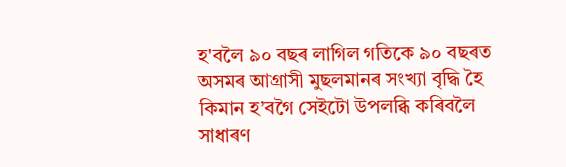হ'বলৈ ৯০ বছৰ লাগিল গতিকে ৯০ বছৰত অসমৰ আগ্ৰাসী মুছলমানৰ সংখ্যা বৃদ্ধি হৈ কিমান হ’বগৈ সেইটো উপলব্ধি কৰিবলৈ সাধাৰণ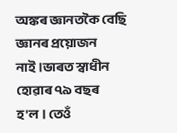অঙ্কৰ জ্ঞানতকৈ বেছি জ্ঞানৰ প্ৰয়োজন নাই।ভাৰত স্বাধীন হোৱাৰ ৭৯ বছৰ হ'ল। তেওঁ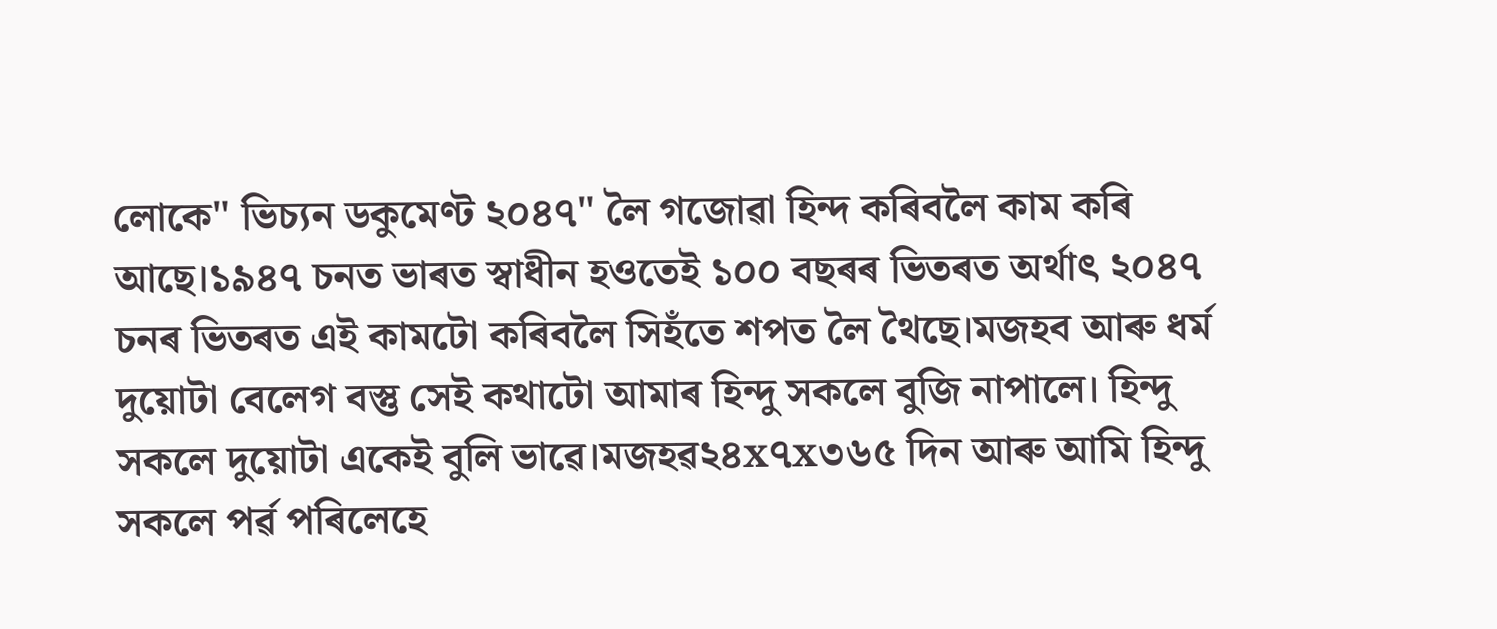লোকে" ভিচ্যন ডকুমেণ্ট ২০৪৭" লৈ গজোৱা হিন্দ কৰিবলৈ কাম কৰি আছে।১৯৪৭ চনত ভাৰত স্বাধীন হওতেই ১০০ বছৰৰ ভিতৰত অৰ্থাৎ ২০৪৭ চনৰ ভিতৰত এই কামটো কৰিবলৈ সিহঁতে শপত লৈ থৈছে।মজহব আৰু ধৰ্ম দুয়োটা বেলেগ বস্তু সেই কথাটো আমাৰ হিন্দু সকলে বুজি নাপালে। হিন্দু সকলে দুয়োটা একেই বুলি ভাৱে।মজহৱ২৪x৭x৩৬৫ দিন আৰু আমি হিন্দু সকলে পৰ্ৱ পৰিলেহে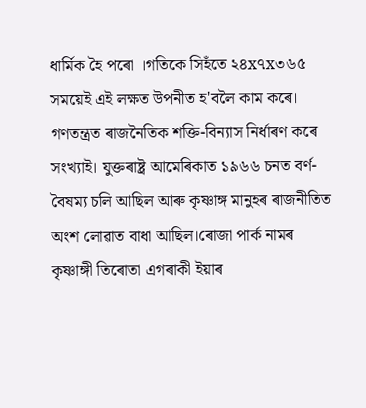ধাৰ্মিক হৈ পৰো ।গতিকে সিহঁতে ২৪x৭x৩৬৫ সময়েই এই লক্ষত উপনীত হ'বলৈ কাম কৰে।
গণতন্ত্ৰত ৰাজনৈতিক শক্তি-বিন্যাস নিৰ্ধাৰণ কৰে সংখ্যাই। যুক্তৰাষ্ট্ৰ আমেৰিকাত ১৯৬৬ চনত বৰ্ণ-বৈষম্য চলি আছিল আৰু কৃষ্ণাঙ্গ মানুহৰ ৰাজনীতিত অংশ লোৱাত বাধা আছিল।ৰোজা পাৰ্ক নামৰ কৃষ্ণাঙ্গী তিৰোতা এগৰাকী ইয়াৰ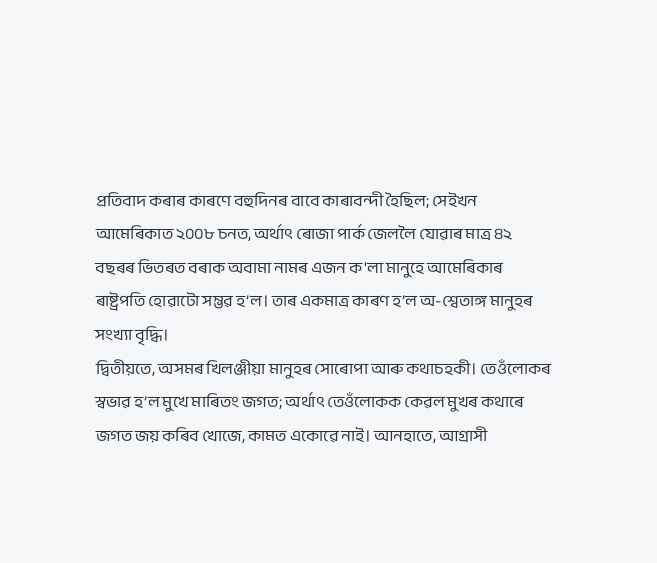প্ৰতিবাদ কৰাৰ কাৰণে বহুদিনৰ বাবে কাৰাবন্দী হৈছিল; সেইখন আমেৰিকাত ২০০৮ চনত, অৰ্থাৎ ৰোজা পাৰ্ক জেললৈ যোৱাৰ মাত্ৰ ৪২ বছৰৰ ভিতৰত বৰাক অবামা নামৰ এজন ক'লা মানুহে আমেৰিকাৰ ৰাষ্ট্ৰপতি হোৱাটো সম্ভৱ হ’ল। তাৰ একমাত্ৰ কাৰণ হ’ল অ-শ্বেতাঙ্গ মানুহৰ সংখ্যা বৃদ্ধি।
দ্বিতীয়তে, অসমৰ খিলঞ্জীয়া মানুহৰ সোৰোপা আৰু কথাচহকী। তেওঁলোকৰ স্বভাৱ হ’ল মুখে মাৰিতং জগত; অৰ্থাৎ তেওঁলোকক কেৱল মুখৰ কথাৰে জগত জয় কৰিব খোজে, কামত একোৱে নাই। আনহাতে, আগ্ৰাসী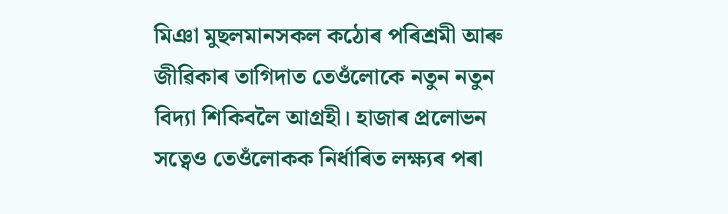মিঞা মুছলমানসকল কঠোৰ পৰিশ্ৰমী আৰু জীৱিকাৰ তাগিদাত তেওঁলোকে নতুন নতুন বিদ্যা শিকিবলৈ আগ্ৰহী। হাজাৰ প্ৰলোভন সত্বেও তেওঁলোকক নিৰ্ধাৰিত লক্ষ্যৰ পৰা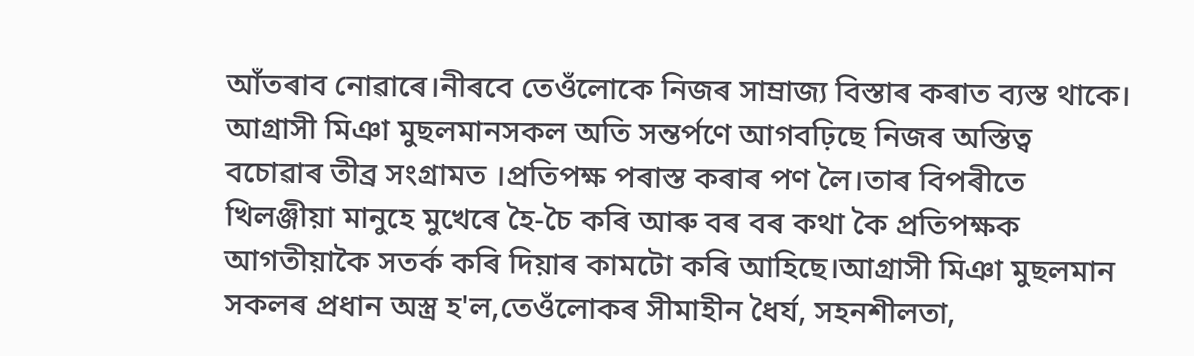আঁতৰাব নোৱাৰে।নীৰবে তেওঁলোকে নিজৰ সাম্ৰাজ্য বিস্তাৰ কৰাত ব্যস্ত থাকে। আগ্ৰাসী মিঞা মুছলমানসকল অতি সন্তৰ্পণে আগবঢ়িছে নিজৰ অস্তিত্ব বচোৱাৰ তীব্ৰ সংগ্ৰামত ।প্ৰতিপক্ষ পৰাস্ত কৰাৰ পণ লৈ।তাৰ বিপৰীতে খিলঞ্জীয়া মানুহে মুখেৰে হৈ-চৈ কৰি আৰু বৰ বৰ কথা কৈ প্ৰতিপক্ষক আগতীয়াকৈ সতৰ্ক কৰি দিয়াৰ কামটো কৰি আহিছে।আগ্ৰাসী মিঞা মুছলমান সকলৰ প্ৰধান অস্ত্ৰ হ'ল,তেওঁলোকৰ সীমাহীন ধৈৰ্য, সহনশীলতা,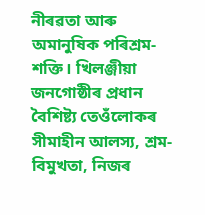নীৰৱতা আৰু অমানুষিক পৰিশ্ৰম-শক্তি। খিলঞ্জীয়া জনগোষ্ঠীৰ প্ৰধান বৈশিষ্ট্য তেওঁলোকৰ সীমাহীন আলস্য, শ্ৰম-বিমুখতা, নিজৰ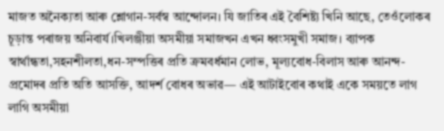মাজত অনৈক্যতা আৰু শ্লোগান-সৰ্বস্ব আন্দোলন। যি জাতিৰ এই বৈশিষ্ট্য খিনি আছে, তেওঁলোকৰ চূড়ান্ত পৰাজয় অনিবাৰ্য।খিলঞ্জীয়া অসমীয়া সমাজখন এখন ধ্বংসমুখী সমাজ। ব্যাপক স্বাৰ্থান্ধতা,সহনশীলতা,ধন-সম্পত্তিৰ প্ৰতি ক্রমবৰ্ধমান লোভ, মূল্যবোধ-বিলাস আৰু আনন্দ-প্ৰমোদৰ প্ৰতি অতি আসক্তি, আদৰ্শ বোধৰ অভাৱ— এই আটাইবোৰ কথাই একে সময়তে লাগ লাগি অসমীয়া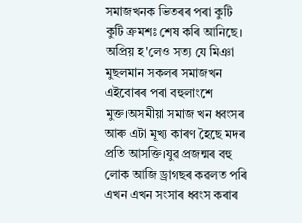সমাজখনক ভিতৰৰ পৰা কুটি কুটি ক্রমশঃ শেষ কৰি আনিছে। অপ্ৰিয় হ'লেও সত্য যে মিঞা মুছলমান সকলৰ সমাজখন এইবোৰৰ পৰা বহুলাংশে মুক্ত।অসমীয়া সমাজ খন ধ্বংসৰ আৰু এটা মূখ্য কাৰণ হৈছে মদৰ প্ৰতি আসক্তি।যুৱ প্ৰজন্মৰ বহু লোক আজি ড্ৰাগছৰ কৱলত পৰি এখন এখন সংসাৰ ধ্বংস কৰাৰ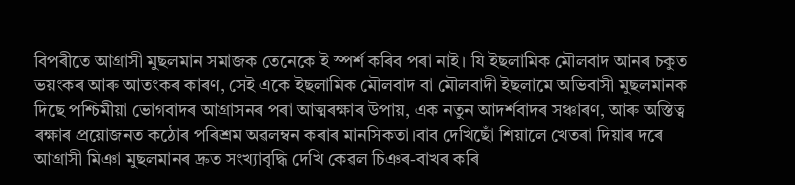বিপৰীতে আগ্ৰাসী মুছলমান সমাজক তেনেকে ই স্পৰ্শ কৰিব পৰা নাই। যি ইছলামিক মৌলবাদ আনৰ চকুত ভয়ংকৰ আৰু আতংকৰ কাৰণ, সেই একে ইছলামিক মৌলবাদ বা মৌলবাদী ইছলামে অভিবাসী মুছলমানক দিছে পশ্চিমীয়া ভোগবাদৰ আগ্ৰাসনৰ পৰা আত্মৰক্ষাৰ উপায়, এক নতুন আদৰ্শবাদৰ সঞ্চাৰণ, আৰু অস্তিত্ব ৰক্ষাৰ প্ৰয়োজনত কঠোৰ পৰিশ্ৰম অৱলম্বন কৰাৰ মানসিকতা।বাব দেখিছোঁ শিয়ালে খেতৰা দিয়াৰ দৰে আগ্ৰাসী মিঞা মুছলমানৰ দ্ৰুত সংখ্যাবৃদ্ধি দেখি কেৱল চিঞৰ-বাখৰ কৰি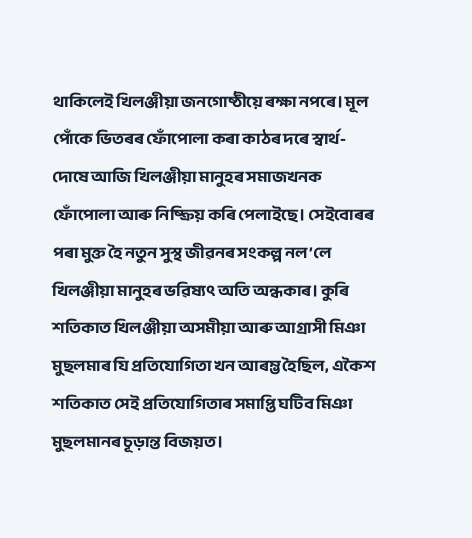থাকিলেই খিলঞ্জীয়া জনগোষ্ঠীয়ে ৰক্ষা নপৰে। মূল পোঁকে ভিতৰৰ ফোঁপোলা কৰা কাঠৰ দৰে স্বাৰ্থ-দোষে আজি খিলঞ্জীয়া মানুহৰ সমাজখনক ফোঁপোলা আৰু নিষ্ক্ৰিয় কৰি পেলাইছে। সেইবোৰৰ পৰা মুক্ত হৈ নতুন সুস্থ জীৱনৰ সংকল্প নল’লে খিলঞ্জীয়া মানুহৰ ভৱিষ্যৎ অতি অন্ধকাৰ। কুৰি শতিকাত খিলঞ্জীয়া অসমীয়া আৰু আগ্ৰাসী মিঞা মুছলমাৰ যি প্ৰতিযোগিতা খন আৰম্ভ হৈছিল, একৈশ শতিকাত সেই প্ৰতিযোগিতাৰ সমাপ্তি ঘটিব মিঞা মুছলমানৰ চূড়ান্ত বিজয়ত।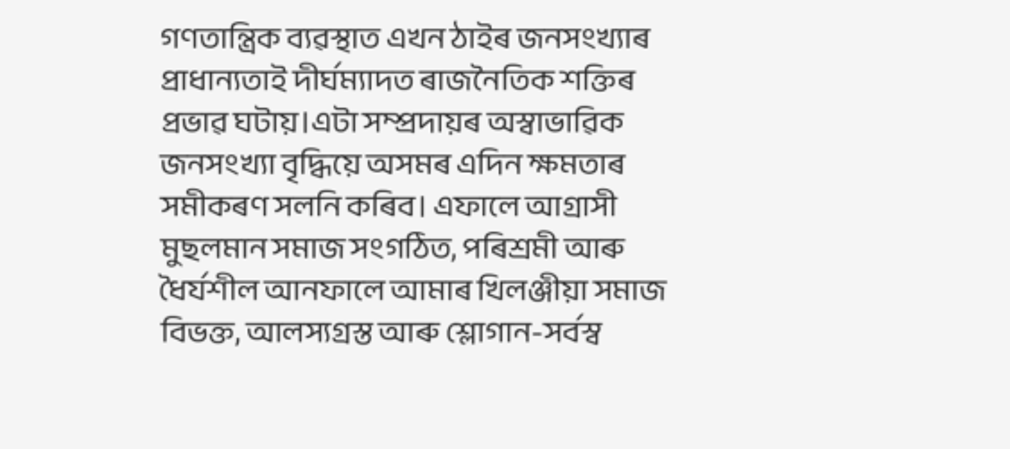গণতান্ত্ৰিক ব্যৱস্থাত এখন ঠাইৰ জনসংখ্যাৰ প্ৰাধান্যতাই দীৰ্ঘম্যাদত ৰাজনৈতিক শক্তিৰ প্ৰভাৱ ঘটায়।এটা সম্প্ৰদায়ৰ অস্বাভাৱিক জনসংখ্যা বৃদ্ধিয়ে অসমৰ এদিন ক্ষমতাৰ সমীকৰণ সলনি কৰিব। এফালে আগ্ৰাসী মুছলমান সমাজ সংগঠিত, পৰিশ্ৰমী আৰু ধৈৰ্যশীল আনফালে আমাৰ খিলঞ্জীয়া সমাজ বিভক্ত, আলস্যগ্ৰস্ত আৰু শ্লোগান-সৰ্বস্ব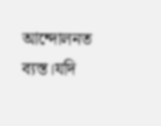আন্দোলনত ব্যস্ত।যদি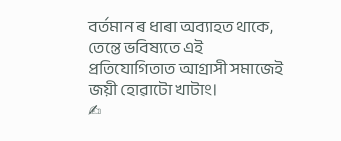বৰ্তমান ৰ ধাৰা অব্যাহত থাকে, তেন্তে ভবিষ্যতে এই প্ৰতিযোগিতাত আগ্ৰাসী সমাজেই জয়ী হোৱাটো খাটাং।
✍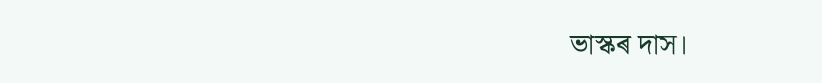ভাস্কৰ দাস।